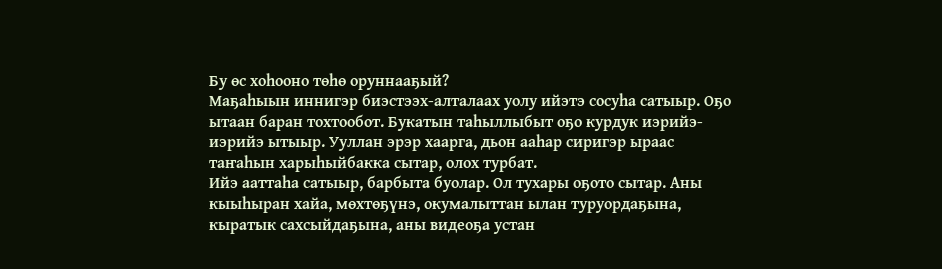Бу өс хоһооно төһө оруннааҕый?
Маҕаһыын иннигэр биэстээх-алталаах уолу ийэтэ сосуһа сатыыр. Оҕо ытаан баран тохтообот. Букатын таһыллыбыт оҕо курдук иэрийэ-иэрийэ ытыыр. Ууллан эрэр хаарга, дьон ааһар сиригэр ыраас таҥаһын харыһыйбакка сытар, олох турбат.
Ийэ ааттаһа сатыыр, барбыта буолар. Ол тухары оҕото сытар. Аны кыыһыран хайа, мөхтөҕүнэ, окумалыттан ылан туруордаҕына, кыратык сахсыйдаҕына, аны видеоҕа устан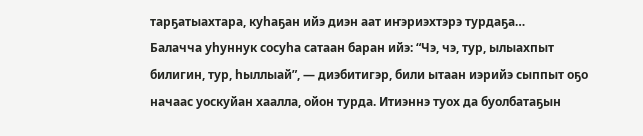тарҕатыахтара, куһаҕан ийэ диэн аат иҥэриэхтэрэ турдаҕа…
Балачча уһуннук сосуһа сатаан баран ийэ: “Чэ, чэ, тур, ылыахпыт билигин, тур, һыллыай”, — диэбитигэр, били ытаан иэрийэ сыппыт оҕо начаас уоскуйан хаалла, ойон турда. Итиэннэ туох да буолбатаҕын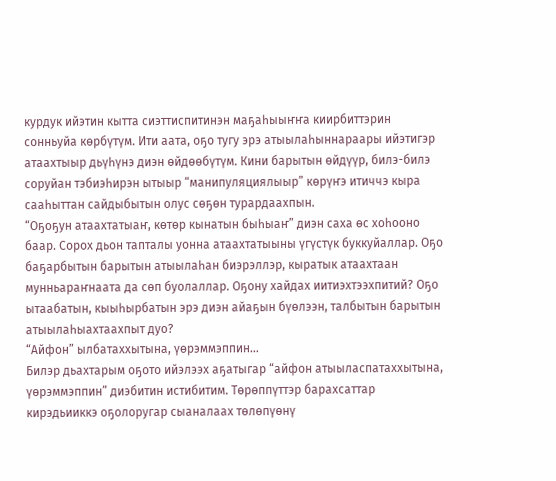курдук ийэтин кытта сиэттиспитинэн маҕаһыыҥҥа киирбиттэрин сонньуйа көрбүтүм. Ити аата, оҕо тугу эрэ атыылаһыннараары ийэтигэр атаахтыыр дьүһүнэ диэн өйдөөбүтүм. Кини барытын өйдүүр, билэ-билэ соруйан тэбиэһирэн ытыыр “манипуляциялыыр” көрүҥэ итиччэ кыра сааһыттан сайдыбытын олус сөҕөн турардаахпын.
“Оҕоҕун атаахтатыаҥ, көтөр кынатын быһыаҥ” диэн саха өс хоһооно баар. Сорох дьон тапталы уонна атаахтатыыны үгүстүк буккуйаллар. Оҕо баҕарбытын барытын атыылаһан биэрэллэр, кыратык атаахтаан мунньараҥнаата да сөп буолаллар. Оҕону хайдах иитиэхтээхпитий? Оҕо ытаабатын, кыыһырбатын эрэ диэн айаҕын бүөлээн, талбытын барытын атыылаһыахтаахпыт дуо?
“Айфон” ылбатаххытына, үөрэммэппин…
Билэр дьахтарым оҕото ийэлээх аҕатыгар “айфон атыыласпатаххытына, үөрэммэппин” диэбитин истибитим. Төрөппүттэр барахсаттар кирэдьииккэ оҕолоругар сыаналаах төлөпүөнү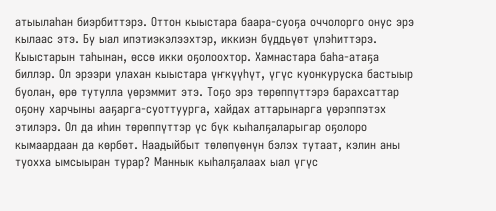атыылаһан биэрбиттэрэ. Оттон кыыстара баара-суоҕа оччолорго онус эрэ кылаас этэ. Бу ыал ипэтиэкэлээхтэр, иккиэн бүддьүөт үлэһиттэрэ. Кыыстарын таһынан, өссө икки оҕолоохтор. Хамнастара баһа-атаҕа биллэр. Ол эрээри улахан кыыстара үҥкүүһүт, үгүс куонкуруска бастыыр буолан, өрө тутулла үөрэммит этэ. Тоҕо эрэ төрөппүттэрэ барахсаттар оҕону харчыны ааҕарга-суоттуурга, хайдах аттарынарга үөрэппэтэх этилэрэ. Ол да иһин төрөппүттэр үс бүк кыһалҕаларыгар оҕолоро кымаардаан да көрбөт. Наадыйбыт төлөпүөнүн бэлэх тутаат, кэлин аны туохха ымсыыран турар? Маннык кыһалҕалаах ыал үгүс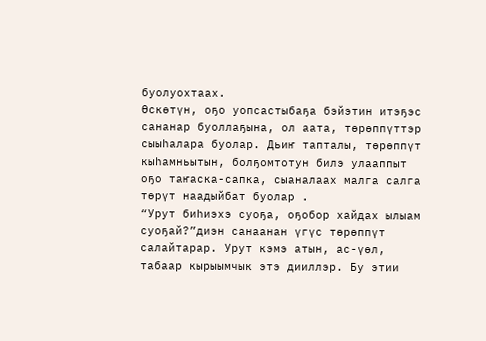буолуохтаах.
Өскөтүн, оҕо уопсастыбаҕа бэйэтин итэҕэс сананар буоллаҕына, ол аата, төрөппүттэр сыыһалара буолар. Дьиҥ тапталы, төрөппүт кыһамньытын, болҕомтотун билэ улааппыт оҕо таҥаска-сапка, сыаналаах малга салга төрүт наадыйбат буолар .
“Урут биһиэхэ суоҕа, оҕобор хайдах ылыам суоҕай?”диэн санаанан үгүс төрөппүт салайтарар. Урут кэмэ атын, ас-үөл, табаар кырыымчык этэ дииллэр. Бу этии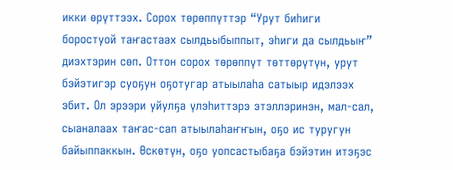икки өрүттээх. Сорох төрөппүттэр “Урут биһиги боростуой таҥастаах сылдьыбыппыт, эһиги да сылдьыҥ” диэхтэрин сөп. Оттон сорох төрөппүт төттөрүтүн, урут бэйэтигэр суоҕун оҕотугар атыылаһа сатыыр идэлээх эбит. Ол эрээри уйулҕа үлэһиттэрэ этэллэринэн, мал-сал, сыаналаах таҥас-сап атыылаһаҥҥын, оҕо ис туругун байыппаккын. Өскөтүн, оҕо уопсастыбаҕа бэйэтин итэҕэс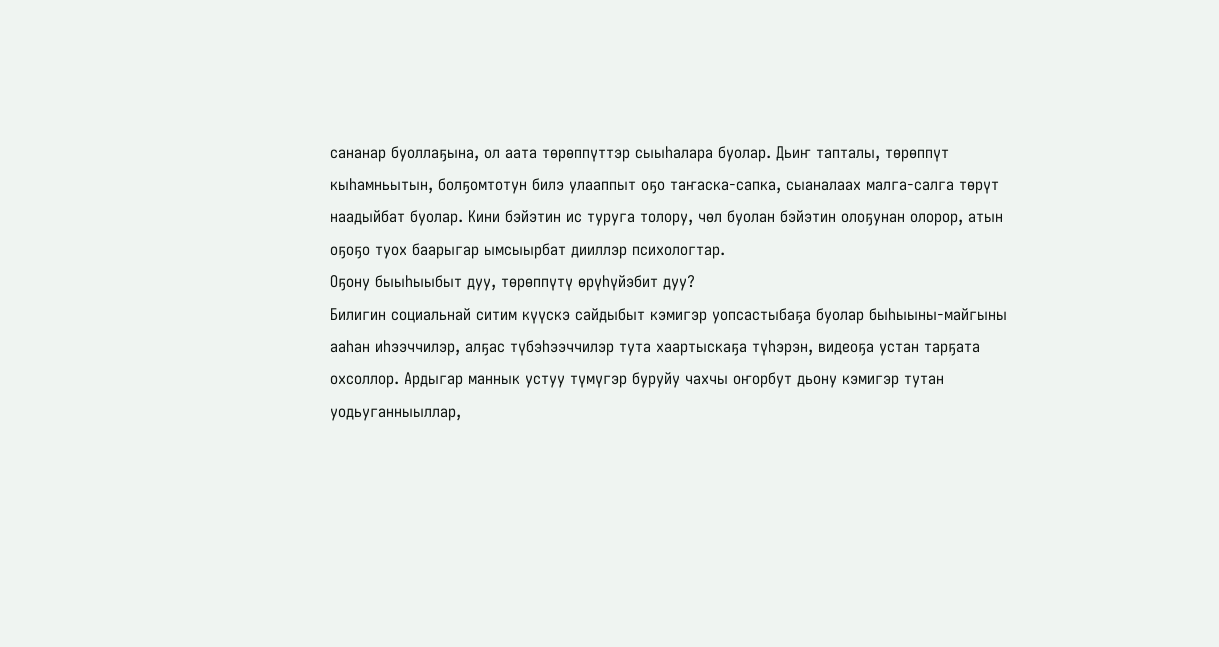сананар буоллаҕына, ол аата төрөппүттэр сыыһалара буолар. Дьиҥ тапталы, төрөппүт кыһамньытын, болҕомтотун билэ улааппыт оҕо таҥаска-сапка, сыаналаах малга-салга төрүт наадыйбат буолар. Кини бэйэтин ис туруга толору, чөл буолан бэйэтин олоҕунан олорор, атын оҕоҕо туох баарыгар ымсыырбат дииллэр психологтар.
Оҕону быыһыыбыт дуу, төрөппүтү өрүһүйэбит дуу?
Билигин социальнай ситим күүскэ сайдыбыт кэмигэр уопсастыбаҕа буолар быһыыны-майгыны ааһан иһээччилэр, алҕас түбэһээччилэр тута хаартыскаҕа түһэрэн, видеоҕа устан тарҕата охсоллор. Ардыгар маннык устуу түмүгэр буруйу чахчы оҥорбут дьону кэмигэр тутан уодьуганныыллар,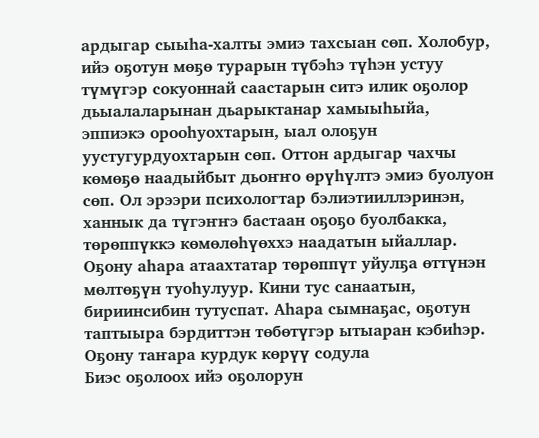ардыгар сыыһа-халты эмиэ тахсыан сөп. Холобур, ийэ оҕотун мөҕө турарын түбэһэ түһэн устуу түмүгэр сокуоннай саастарын ситэ илик оҕолор дьыалаларынан дьарыктанар хамыыһыйа, эппиэкэ орооһуохтарын, ыал олоҕун уустугурдуохтарын сөп. Оттон ардыгар чахчы көмөҕө наадыйбыт дьоҥҥо өрүһүлтэ эмиэ буолуон сөп. Ол эрээри психологтар бэлиэтииллэринэн, ханнык да түгэҥҥэ бастаан оҕоҕо буолбакка, төрөппүккэ көмөлөһүөххэ наадатын ыйаллар. Оҕону аһара атаахтатар төрөппүт уйулҕа өттүнэн мөлтөҕүн туоһулуур. Кини тус санаатын, бириинсибин тутуспат. Аһара сымнаҕас, оҕотун таптыыра бэрдиттэн төбөтүгэр ытыаран кэбиһэр.
Оҕону таҥара курдук көрүү содула
Биэс оҕолоох ийэ оҕолорун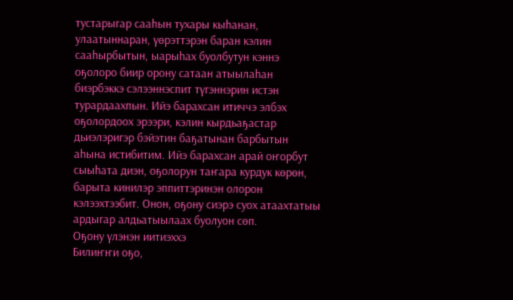тустарыгар сааһын тухары кыһанан, улаатыннаран, үөрэттэрэн баран кэлин сааһырбытын, ыарыһах буолбутун кэннэ оҕолоро биир орону сатаан атыылаһан биэрбэккэ сэлээннэспит түгэннэрин истэн турардаахпын. Ийэ барахсан итиччэ элбэх оҕолордоох эрээри, кэлин кырдьаҕастар дьиэлэригэр бэйэтин баҕатынан барбытын аһына истибитим. Ийэ барахсан арай оҥорбут сыыһата диэн, оҕолорун таҥара курдук көрөн, барыта кинилэр эппиттэринэн олорон кэлээхтээбит. Онон, оҕону сиэрэ суох атаахтатыы ардыгар алдьатыылаах буолуон сөп.
Оҕону үлэнэн иитиэххэ
Билиҥҥи оҕо,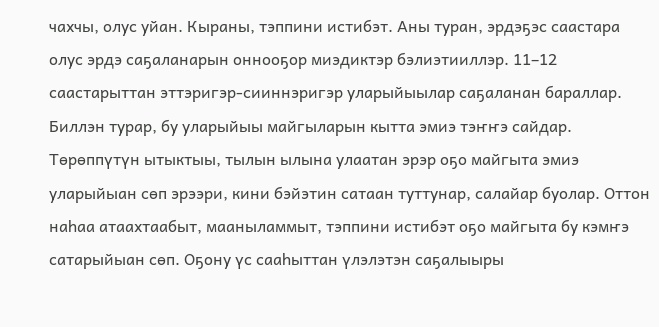чахчы, олус уйан. Кыраны, тэппини истибэт. Аны туран, эрдэҕэс саастара олус эрдэ саҕаланарын оннооҕор миэдиктэр бэлиэтииллэр. 11–12 саастарыттан эттэригэр-сииннэригэр уларыйыылар саҕаланан бараллар. Биллэн турар, бу уларыйыы майгыларын кытта эмиэ тэҥҥэ сайдар. Төрөппүтүн ытыктыы, тылын ылына улаатан эрэр оҕо майгыта эмиэ уларыйыан сөп эрээри, кини бэйэтин сатаан туттунар, салайар буолар. Оттон наһаа атаахтаабыт, мааныламмыт, тэппини истибэт оҕо майгыта бу кэмҥэ сатарыйыан сөп. Оҕону үс сааһыттан үлэлэтэн саҕалыыры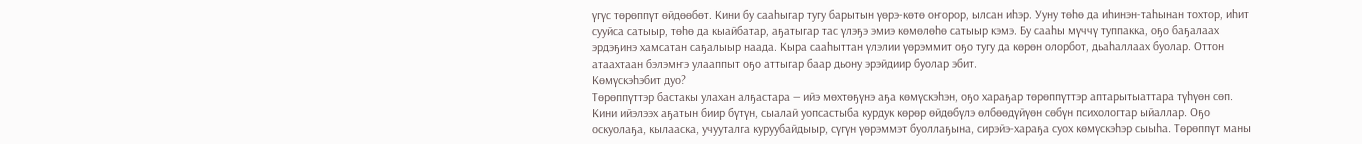үгүс төрөппүт өйдөөбөт. Кини бу сааһыгар тугу барытын үөрэ-көтө оҥорор, ылсан иһэр. Ууну төһө да иһинэн-таһынан тохтор, иһит сууйса сатыыр, төһө да кыайбатар, аҕатыгар тас үлэҕэ эмиэ көмөлөһө сатыыр кэмэ. Бу сааһы мүччү туппакка, оҕо баҕалаах эрдэҕинэ хамсатан саҕалыыр наада. Кыра сааһыттан үлэлии үөрэммит оҕо тугу да көрөн олорбот, дьаһаллаах буолар. Оттон атаахтаан бэлэмҥэ улааппыт оҕо аттыгар баар дьону эрэйдиир буолар эбит.
Көмүскэһэбит дуо?
Төрөппүттэр бастакы улахан алҕастара — ийэ мөхтөҕүнэ аҕа көмүскэһэн, оҕо хараҕар төрөппүттэр аптарытыаттара түһүөн сөп. Кини ийэлээх аҕатын биир бүтүн, сыалай уопсастыба курдук көрөр өйдөбүлэ өлбөөдүйүөн сөбүн психологтар ыйаллар. Оҕо оскуолаҕа, кылааска, учууталга куруубайдыыр, сүгүн үөрэммэт буоллаҕына, сирэйэ-хараҕа суох көмүскэһэр сыыһа. Төрөппүт маны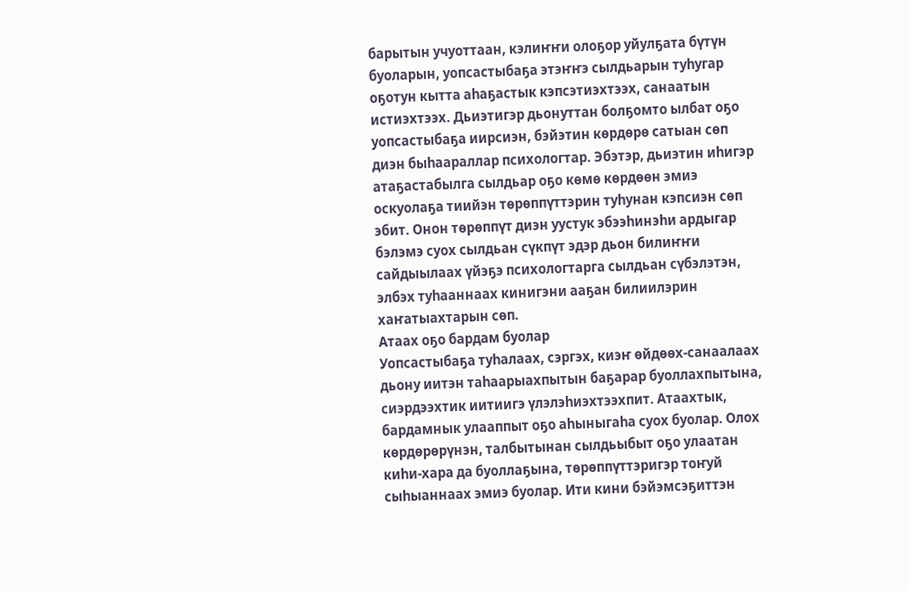барытын учуоттаан, кэлиҥҥи олоҕор уйулҕата бүтүн буоларын, уопсастыбаҕа этэҥҥэ сылдьарын туһугар оҕотун кытта аһаҕастык кэпсэтиэхтээх, санаатын истиэхтээх. Дьиэтигэр дьонуттан болҕомто ылбат оҕо уопсастыбаҕа иирсиэн, бэйэтин көрдөрө сатыан сөп диэн быһаараллар психологтар. Эбэтэр, дьиэтин иһигэр атаҕастабылга сылдьар оҕо көмө көрдөөн эмиэ оскуолаҕа тиийэн төрөппүттэрин туһунан кэпсиэн сөп эбит. Онон төрөппүт диэн уустук эбээһинэһи ардыгар бэлэмэ суох сылдьан сүкпүт эдэр дьон билиҥҥи сайдыылаах үйэҕэ психологтарга сылдьан сүбэлэтэн, элбэх туһааннаах кинигэни ааҕан билиилэрин хаҥатыахтарын сөп.
Атаах оҕо бардам буолар
Уопсастыбаҕа туһалаах, сэргэх, киэҥ өйдөөх-санаалаах дьону иитэн таһаарыахпытын баҕарар буоллахпытына, сиэрдээхтик иитиигэ үлэлэһиэхтээхпит. Атаахтык, бардамнык улааппыт оҕо аһыныгаһа суох буолар. Олох көрдөрөрүнэн, талбытынан сылдьыбыт оҕо улаатан киһи-хара да буоллаҕына, төрөппүттэригэр тоҥуй сыһыаннаах эмиэ буолар. Ити кини бэйэмсэҕиттэн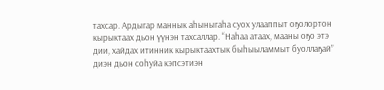тахсар. Ардыгар маннык аһыныгаһа суох улааппыт оҕолортон кырыктаах дьон үүнэн тахсаллар. “Наһаа атаах, мааны оҕо этэ дии, хайдах итинник кырыктаахтык быһыыламмыт буоллаҕай” диэн дьон соһуйа кэпсэтиэн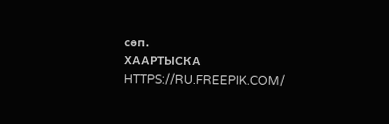сөп.
ХААРТЫСКА HTTPS://RU.FREEPIK.COM/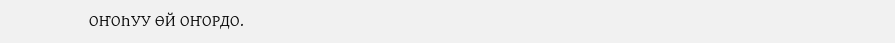ОҤОҺУУ ӨЙ ОҤОРДО.